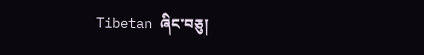Tibetan ཞིང་བཅུ།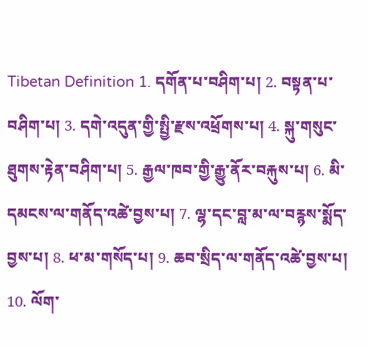Tibetan Definition 1. དགོན་པ་བཤིག་པ། 2. བསྟན་པ་བཤིག་པ། 3. དགེ་འདུན་གྱི་སྤྱི་རྫས་འཕྲོགས་པ། 4. སྐུ་གསུང་ཐུགས་རྟེན་བཤིག་པ། 5. རྒྱལ་ཁབ་གྱི་རྒྱུ་ནོར་བརྐུས་པ། 6. མི་དམངས་ལ་གནོད་འཚེ་བྱས་པ། 7. ལྷ་དང་བླ་མ་ལ་བརྙས་སྨོད་བྱས་པ། 8. ཕ་མ་གསོད་པ། 9. ཆབ་སྲིད་ལ་གནོད་འཚེ་བྱས་པ། 10. ལོག་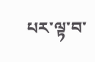པར་ལྟ་བ་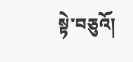སྟེ་བཅུའོ།